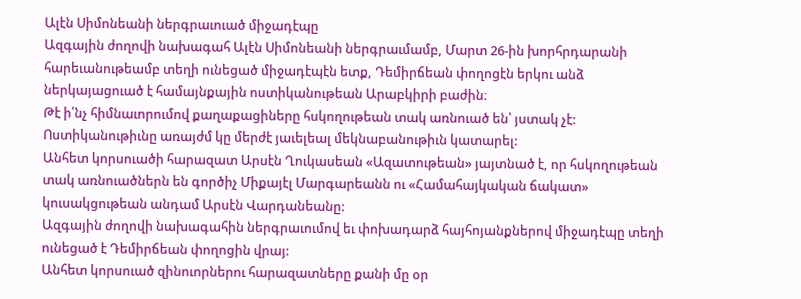Ալէն Սիմոնեանի ներգրաւուած միջադէպը
Ազգային ժողովի նախագահ Ալէն Սիմոնեանի ներգրաւմամբ, Մարտ 26-ին խորհրդարանի հարեւանութեամբ տեղի ունեցած միջադէպէն ետք, Դեմիրճեան փողոցէն երկու անձ ներկայացուած է համայնքային ոստիկանութեան Արաբկիրի բաժին։
Թէ ի՛նչ հիմնաւորումով քաղաքացիները հսկողութեան տակ առնուած են՝ յստակ չէ: Ոստիկանութիւնը առայժմ կը մերժէ յաւելեալ մեկնաբանութիւն կատարել:
Անհետ կորսուածի հարազատ Արսէն Ղուկասեան «Ազատութեան» յայտնած է, որ հսկողութեան տակ առնուածներն են գործիչ Միքայէլ Մարգարեանն ու «Համահայկական ճակատ» կուսակցութեան անդամ Արսէն Վարդանեանը:
Ազգային ժողովի նախագահին ներգրաւումով եւ փոխադարձ հայհոյանքներով միջադէպը տեղի ունեցած է Դեմիրճեան փողոցին վրայ:
Անհետ կորսուած զինուորներու հարազատները քանի մը օր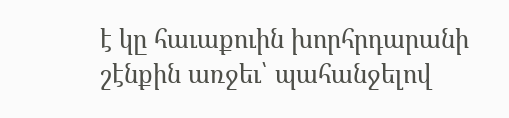է կը հաւաքուին խորհրդարանի շէնքին առջեւ՝ պահանջելով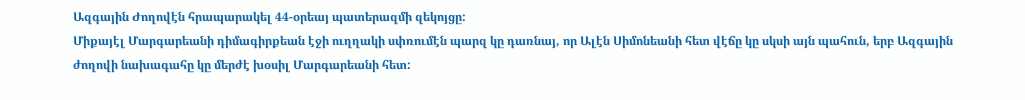Ազգային Ժողովէն հրապարակել 44-օրեայ պատերազմի զեկոյցը:
Միքայէլ Մարգարեանի դիմագիրքեան էջի ուղղակի սփռումէն պարզ կը դառնայ, որ Ալէն Սիմոնեանի հետ վէճը կը սկսի այն պահուն, երբ Ազգային ժողովի նախագահը կը մերժէ խօսիլ Մարգարեանի հետ: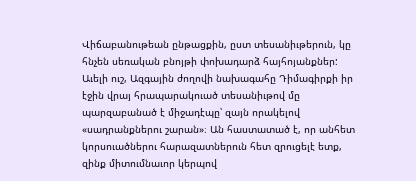Վիճաբանութեան ընթացքին, ըստ տեսանիւթերուն, կը հնչեն սեռական բնոյթի փոխադարձ հայհոյանքներ:
Աւելի ուշ, Ազգային ժողովի նախագահը Դիմագիրքի իր էջին վրայ հրապարակուած տեսանիւթով մը պարզաբանած է միջադէպը՝ զայն որակելով «սադրանքներու շարան»։ Ան հաստատած է, որ անհետ կորսուածներու հարազատներուն հետ զրուցելէ ետք, զինք միտումնաւոր կերպով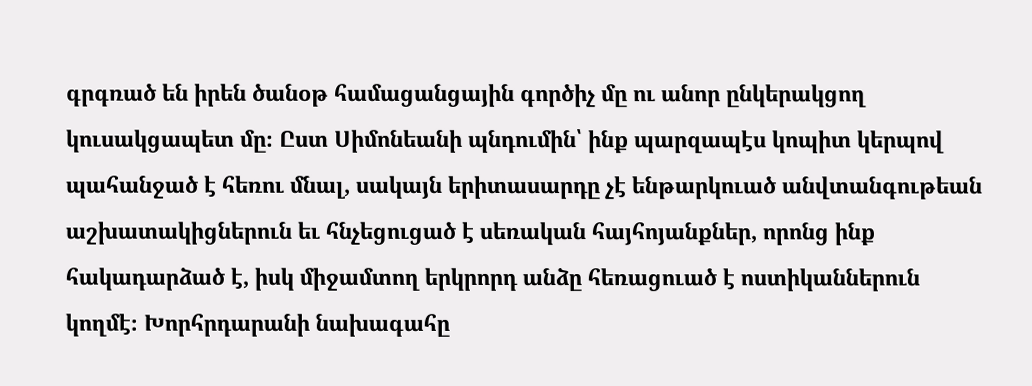գրգռած են իրեն ծանօթ համացանցային գործիչ մը ու անոր ընկերակցող կուսակցապետ մը։ Ըստ Սիմոնեանի պնդումին՝ ինք պարզապէս կոպիտ կերպով պահանջած է հեռու մնալ, սակայն երիտասարդը չէ ենթարկուած անվտանգութեան աշխատակիցներուն եւ հնչեցուցած է սեռական հայհոյանքներ, որոնց ինք հակադարձած է, իսկ միջամտող երկրորդ անձը հեռացուած է ոստիկաններուն կողմէ։ Խորհրդարանի նախագահը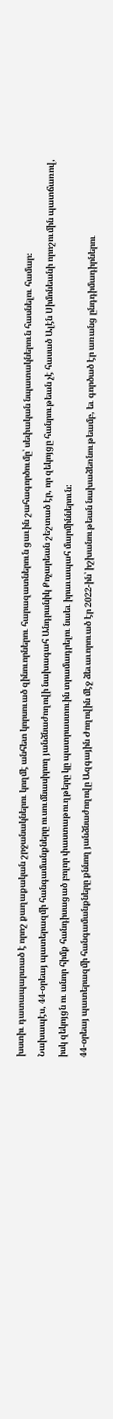խստիւ դատապարտած է որոշ քաղաքական շրջանակներու կողմէ անհետ կորսուած զինուորներու հարազատներուն ցաւին շահագործումը՝ սեփական նպատակներուն հասնելու համար։
Նախապէս, 44-օրեայ պատերազմի հանգամանքները ուսումնասիրող յանձնաժողովի նախագահ Անդրանիկ Քոչարեան շեշտած էր, որ զեկոյցը հանրութեան չէ հասած Ալէն Սիմոնեանի որոշումին պատճառով, իսկ զեկոյցն ու անոր հիմք հանդիսացած բոլոր փաստաթուղթերը կը պատրաստուին տրամադրելու նաեւ իրաւապահ մարմիններուն:
44-օրեայ պատերազմի հանգամանքները քննող յանձնաժողովը Ազգային Ժողովին մէջ ձեւաւորուած էր 2022-ին՝ իշխանութեան նախաձեռնութեամբ, եւ գործած էր առանց ընդդիմադիրներու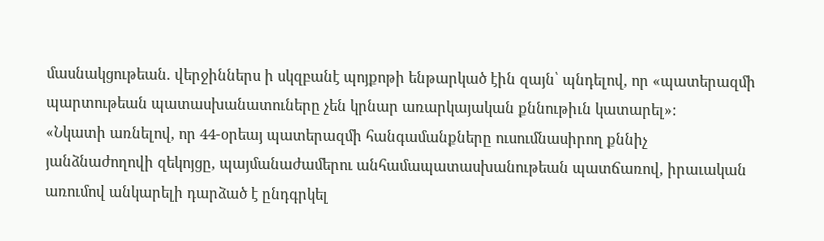մասնակցութեան. վերջիններս ի սկզբանէ պոյքոթի ենթարկած էին զայն՝ պնդելով, որ «պատերազմի պարտութեան պատասխանատուները չեն կրնար առարկայական քննութիւն կատարել»:
«Նկատի առնելով, որ 44-օրեայ պատերազմի հանգամանքները ուսումնասիրող քննիչ յանձնաժողովի զեկոյցը, պայմանաժամերու անհամապատասխանութեան պատճառով, իրաւական առումով անկարելի դարձած է ընդգրկել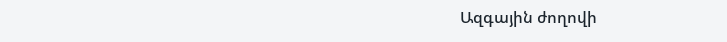Ազգային ժողովի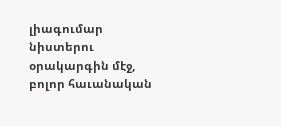լիագումար նիստերու օրակարգին մէջ, բոլոր հաւանական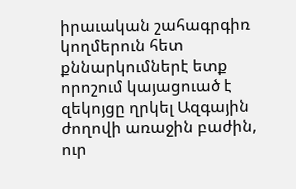իրաւական շահագրգիռ կողմերուն հետ քննարկումներէ ետք որոշում կայացուած է զեկոյցը ղրկել Ազգային ժողովի առաջին բաժին, ուր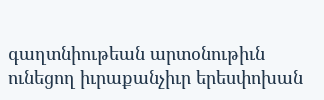գաղտնիութեան արտօնութիւն ունեցող իւրաքանչիւր երեսփոխան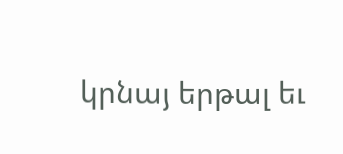կրնայ երթալ եւ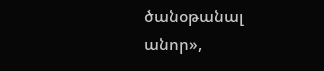ծանօթանալ անոր»,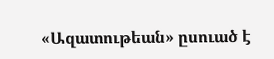«Ազատութեան» ըսուած է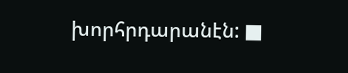խորհրդարանէն: ■